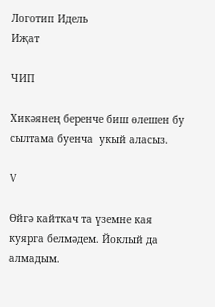Логотип Идель
Иҗат

ЧИП

Хикәянең беренче биш өлешен бу сылтама буенча  укый аласыз.

V

Өйгә кайткач та үземне кая куярга белмәдем. Йоклый да алмадым.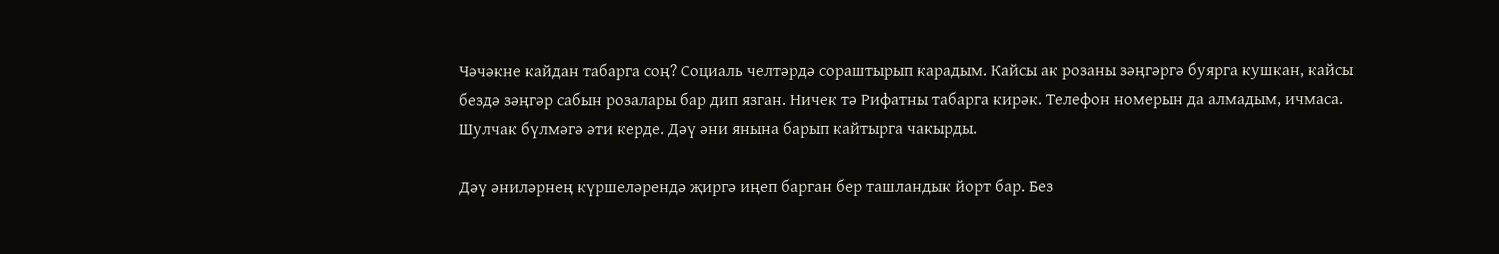Чәчәкне кайдан табарга соң? Социаль челтәрдә сораштырып карадым. Кайсы ак розаны зәңгәргә буярга кушкан, кайсы бездә зәңгәр сабын розалары бар дип язган. Ничек тә Рифатны табарга кирәк. Телефон номерын да алмадым, ичмаса. Шулчак бүлмәгә әти керде. Дәү әни янына барып кайтырга чакырды.

Дәү әниләрнең күршеләрендә җиргә иңеп барган бер ташландык йорт бар. Без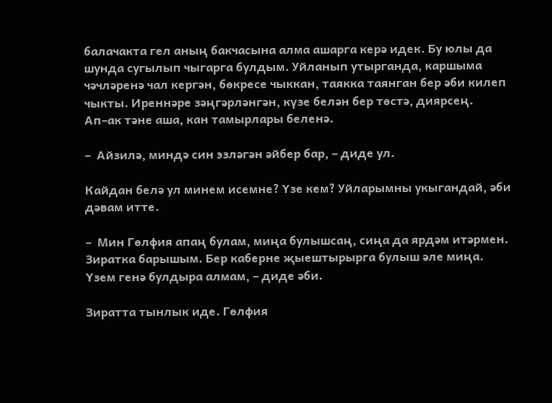балачакта гел аның бакчасына алма ашарга керә идек. Бу юлы да шунда сугылып чыгарга булдым. Уйланып утырганда, каршыма чәчләренә чал кергән, бөкресе чыккан, таякка таянган бер әби килеп чыкты. Иреннәре зәңгәрләнгән, күзе белән бер төстә, диярсең. Ап–ак тәне аша, кан тамырлары беленә.

–  Айзилә, миндә син эзләгән әйбер бар, – диде ул.

Кайдан белә ул минем исемне? Үзе кем? Уйларымны укыгандай, әби дәвам итте.

–  Мин Гөлфия апаң булам, миңа булышсаң, сиңа да ярдәм итәрмен. Зиратка барышым. Бер каберне җыештырырга булыш әле миңа. Үзем генә булдыра алмам, – диде әби.

Зиратта тынлык иде. Гөлфия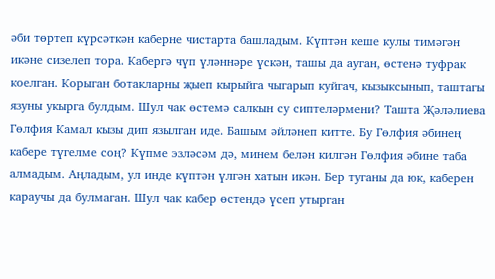әби төртеп күрсәткән каберне чистарта башладым. Күптән кеше кулы тимәгән икәне сизелеп тора. Кабергә чүп үләннәре үскән, ташы да ауган, өстенә туфрак коелган. Корыган ботакларны җыеп кырыйга чыгарып куйгач, кызыксынып, таштагы язуны укырга булдым. Шул чак өстемә салкын су сиптеләрмени? Ташта Җәләлиева Гөлфия Камал кызы дип язылган иде. Башым әйләнеп китте. Бу Гөлфия әбинең кабере түгелме соң? Күпме эзләсәм дә, минем белән килгән Гөлфия әбине таба алмадым. Аңладым, ул инде күптән үлгән хатын икән. Бер туганы да юк, каберен караучы да булмаган. Шул чак кабер өстендә үсеп утырган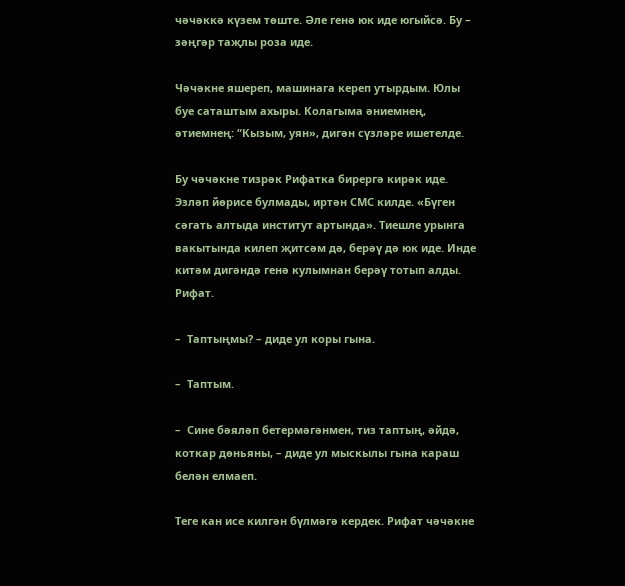чәчәккә күзем төште. Әле генә юк иде югыйсә. Бу – зәңгәр таҗлы роза иде.

Чәчәкне яшереп, машинага кереп утырдым. Юлы буе саташтым ахыры. Колагыма әниемнең, әтиемнең: “Кызым, уян», дигән сүзләре ишетелде.

Бу чәчәкне тизрәк Рифатка бирергә кирәк иде. Эзләп йөрисе булмады, иртән СМС килде. «Бүген сәгать алтыда институт артында». Тиешле урынга вакытында килеп җитсәм дә, берәү дә юк иде. Инде китәм дигәндә генә кулымнан берәү тотып алды. Рифат.

–  Таптыңмы? – диде ул коры гына.

–  Таптым.

–  Сине бәяләп бетермәгәнмен, тиз таптың, әйдә, коткар дөньяны, – диде ул мыскылы гына караш белән елмаеп.

Теге кан исе килгән бүлмәгә кердек. Рифат чәчәкне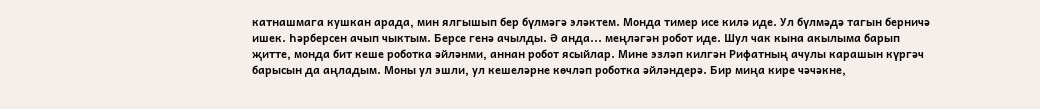катнашмага кушкан арада, мин ялгышып бер бүлмәгә эләктем. Монда тимер исе килә иде. Ул бүлмәдә тагын берничә ишек. Һәрберсен ачып чыктым. Берсе генә ачылды. Ә анда... меңләгән робот иде. Шул чак кына акылыма барып җитте, монда бит кеше роботка әйләнми, аннан робот ясыйлар. Мине эзләп килгән Рифатның ачулы карашын күргәч барысын да аңладым. Моны ул эшли, ул кешеләрне көчләп роботка әйләндерә. Бир миңа кире чәчәкне,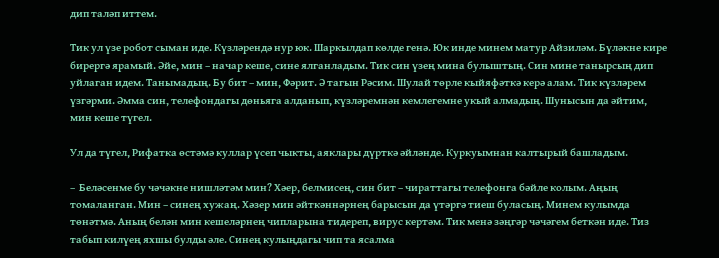дип таләп иттем.

Тик ул үзе робот сыман иде. Күзләрендә нур юк. Шаркылдап көлде генә. Юк инде минем матур Айзиләм. Бүләкне кире бирергә ярамый. Әйе, мин – начар кеше, сине ялганладым. Тик син үзең мина булыштың. Син мине танырсың дип уйлаган идем. Танымадың. Бу бит – мин, Фәрит. Ә тагын Рәсим. Шулай төрле кыйяфәткә керә алам. Тик күзләрем үзгәрми. Әмма син, телефондагы дөньяга алданып, күзләремнән кемлегемне укый алмадың. Шунысын да әйтим, мин кеше түгел.

Ул да түгел, Рифатка өстәмә куллар үсеп чыкты, аяклары дүрткә әйләнде. Куркуымнан калтырый башладым.

–  Беләсенме бу чәчәкне нишләтәм мин? Хәер, белмисең, син бит – чираттагы телефонга бәйле колым. Аңың томаланган. Мин – синең хужаң. Хәзер мин әйткәннәрнең барысын да үтәргә тиеш буласың. Минем кулымда төнәтмә. Аның белән мин кешеләрнең чипларына тидереп, вирус кертәм. Тик менә зәңгәр чәчәгем беткән иде. Тиз табып килүең яхшы булды әле. Синең кулыңдагы чип та ясалма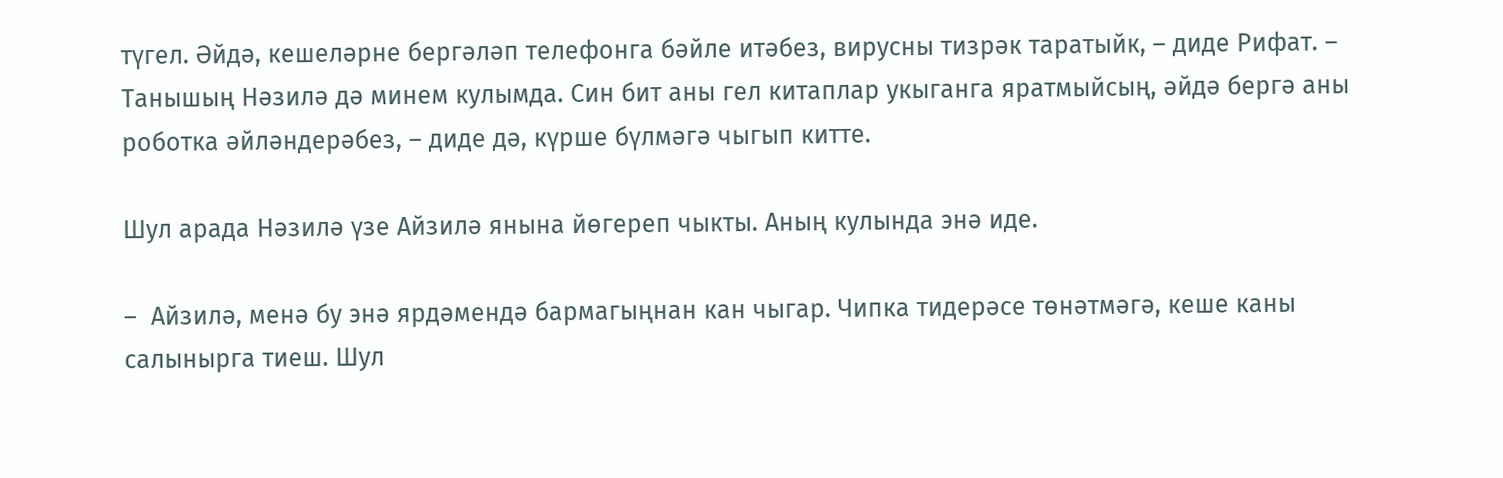түгел. Әйдә, кешеләрне бергәләп телефонга бәйле итәбез, вирусны тизрәк таратыйк, – диде Рифат. – Танышың Нәзилә дә минем кулымда. Син бит аны гел китаплар укыганга яратмыйсың, әйдә бергә аны роботка әйләндерәбез, – диде дә, күрше бүлмәгә чыгып китте.

Шул арада Нәзилә үзе Айзилә янына йөгереп чыкты. Аның кулында энә иде.

–  Айзилә, менә бу энә ярдәмендә бармагыңнан кан чыгар. Чипка тидерәсе төнәтмәгә, кеше каны салынырга тиеш. Шул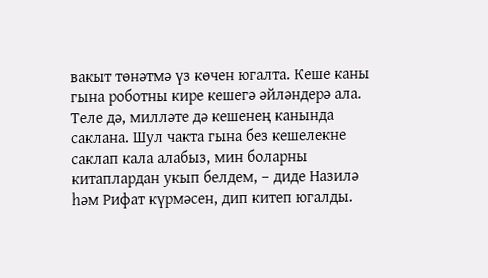вакыт төнәтмә үз көчен югалта. Кеше каны гына роботны кире кешегә әйләндерә ала. Теле дә, милләте дә кешенең канында саклана. Шул чакта гына без кешелекне саклап кала алабыз, мин боларны китаплардан укып белдем, – диде Назилә һәм Рифат күрмәсен, дип китеп югалды.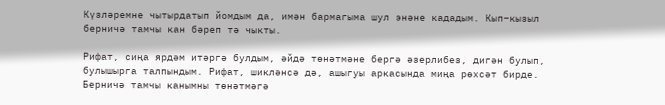Күзләремне чытырдатып йомдым да, имән бармагыма шул энәне кададым. Кып–кызыл берничә тамчы кан бәреп тә чыкты.

Рифат, сиңа ярдәм итәргә булдым, әйдә төнәтмәне бергә әзерлибез, дигән булып, булышырга талпындым. Рифат, шикләнсә дә, ашыгуы аркасында миңа рөхсәт бирде. Берничә тамчы канымны төнәтмәгә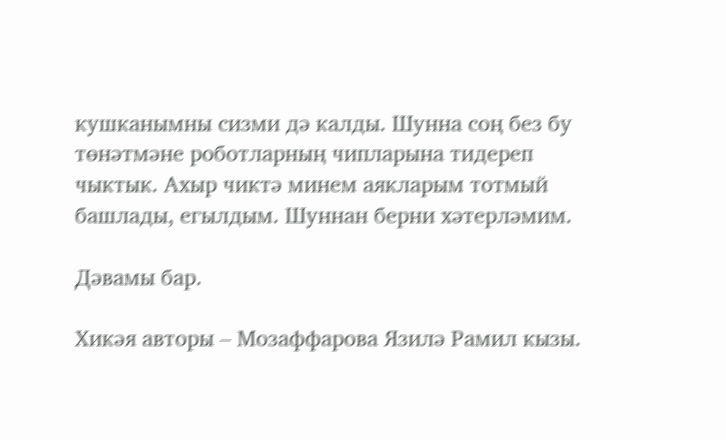кушканымны сизми дә калды. Шунна соң без бу төнәтмәне роботларның чипларына тидереп чыктык. Ахыр чиктә минем аякларым тотмый башлады, егылдым. Шуннан берни хәтерләмим.

Дәвамы бар.

Хикәя авторы – Мозаффарова Язилә Рамил кызы.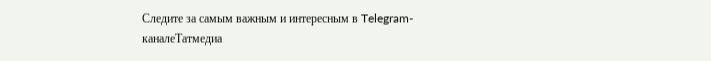Следите за самым важным и интересным в Telegram-каналеТатмедиа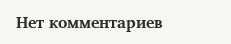Нет комментариев